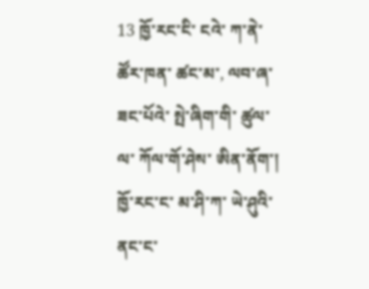13 ཁྱོ་རང་ངི་ ངའེ་ ཀ་ནེ་ ཚོར་ཁན་ ཚང་མ་, ལབ་ཞ་ ཟང་པོའེ་ སྤེ་ཞིག་གི་ ཚུལ་ལ་ ཀོལ་གོ་ཤེས་ ཨིན་ནོག་། ཁྱོ་རང་ང་ མ་ཤི་ཀ་ ཡེ་ཤུའི་ ནང་ང་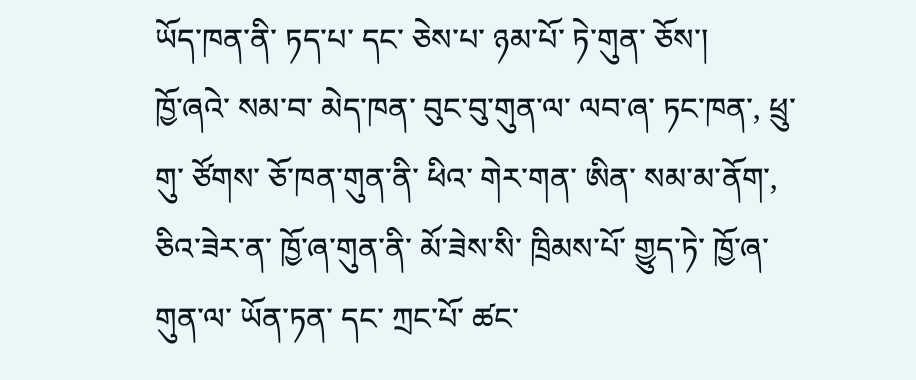ཡོད་ཁན་ནི་ ཏད་པ་ དང་ ཅེས་པ་ ཉམ་པོ་ ཏེ་གུན་ ཅོས་།
ཁྱོ་ཞའེ་ སམ་བ་ མེད་ཁན་ བུང་བུ་གུན་ལ་ ལབ་ཞ་ ཏང་ཁན་, ཕྲུ་གུ་ ཙོགས་ ཅོ་ཁན་གུན་ནི་ ཕིའ་ གེར་གན་ ཨིན་ སམ་མ་ནོག་, ཅིའ་ཟེར་ན་ ཁྱོ་ཞ་གུན་ནི་ མོ་ཟེས་སི་ ཁྲིམས་པོ་ གྱུད་ཏེ་ ཁྱོ་ཞ་གུན་ལ་ ཡོན་ཏན་ དང་ ཀྲང་པོ་ ཚང་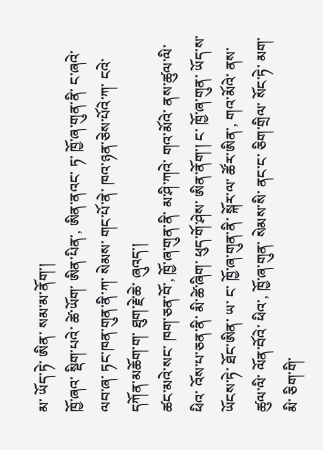མ་ ཡོད་ཏེ་ ཨིན་ སམ་མ་ནོག་།
ཁྱོ་ཞའ་ སྡིག་པའེ་ ཚེ་ཡོག་ ཨིན་པིན་, ཨིན་ནའང་ ཏ་ ཁྱོ་ཞ་གུན་ནི་ ང་ཞའེ་ ལབ་ཞ་ ཏང་ཁན་གུན་ནི་ཀ་ སེམས་ གང་པོ་ནེ་ ཁའ་ཉན་ཅེས་པོའེ་ཀ་ ངའེ་ དཀོན་མཆོག་ག་ ཐུག་རྗེ་ཆེ་ ཞུའད་།
ཚང་མའེ་སང་ ཁག་ཅན་བོ་, ཁྱོ་ཞ་གུན་ནི་ མ་ཤི་ཀའེ་ གའ་མོའེ་ ནས་ཚུལ་ལི་ ཕིའ་ འོས་པ་ཅན་ནི་ མི་ཚེ་ཞིག་ ཕུད་གོ་ཤེས་ ཨིན་ནོག་། ང་ ཁྱོ་ཞ་གུན་ ཡོད་ས་ ཡོངས་ཏེ་ ཐོང་ཨིན་ ཡ་ ང་ ཁྱོ་ཞ་གུན་ནི་ སྐོར་ལ་ ཚོར་ཨིན་, གའ་མོའེ་ ནས་ཚུལ་ལི་ ལོན་བོའེ་ ཕིའ་, ཁྱོ་ཞ་གུན་ སེམས་སི་ ནང་ང་ ཅིག་གྲིལ་ སོང་ཏེ་ མག་མི་ ཅིག་གི་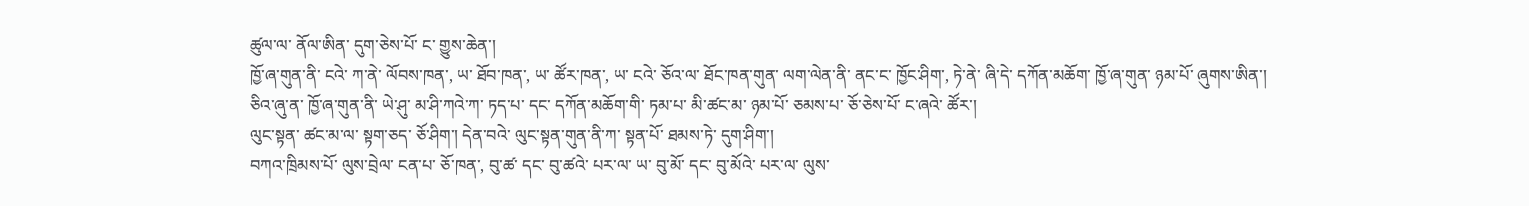ཚུལ་ལ་ ནོལ་ཨིན་ དུག་ཅེས་པོ་ ང་ གྱུས་ཆེན་།
ཁྱོ་ཞ་གུན་ནི་ ངའེ་ ཀ་ནེ་ ལོབས་ཁན་, ཡ་ ཐོབ་ཁན་, ཡ་ ཚོར་ཁན་, ཡ་ ངའེ་ ཅོའ་ལ་ ཐོང་ཁན་གུན་ ལག་ལེན་ནི་ ནང་ང་ ཁྱོང་ཤིག་, ཏེ་ནེ་ ཞི་དེ་ དཀོན་མཆོག་ ཁྱོ་ཞ་གུན་ ཉམ་པོ་ ཞུགས་ཨིན་།
ཅིའ་ཞུ་ན་ ཁྱོ་ཞ་གུན་ནི་ ཡེ་ཤུ་ མ་ཤི་ཀའེ་ཀ་ ཏད་པ་ དང་ དཀོན་མཆོག་གི་ ཏམ་པ་ མི་ཚང་མ་ ཉམ་པོ་ ཅམས་པ་ ཅོ་ཅེས་པོ་ ང་ཞའེ་ ཚོར་།
ལུང་སྟན་ ཚང་མ་ལ་ སྟག་ཅད་ ཅོ་ཤིག་། དེན་བའེ་ ལུང་སྟན་གུན་ནི་ཀ་ སྟན་པོ་ ཐམས་ཏེ་ དུག་ཤིག་།
བཀའ་ཁྲིམས་པོ་ ལུས་བྲེལ་ ངན་པ་ ཅོ་ཁན་, བུ་ཚ་ དང་ བུ་ཚའེ་ པར་ལ་ ཡ་ བུ་མོ་ དང་ བུ་མོའེ་ པར་ལ་ ལུས་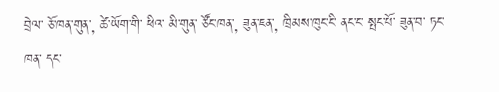བྲེལ་ ཅོ་ཁན་གུན་, ཚེ་ཡོག་གི་ ཕིའ་ མི་གུན་ ཙོང་ཁན་, ཟུན་ཇན་, ཁྲིམས་ཁུང་ངི་ ནང་ང་ སྤང་པོ་ ཟུན་བ་ ཏང་ཁན་ དང་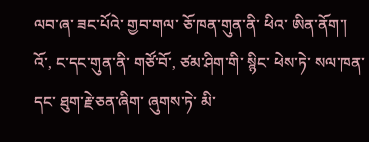ལབ་ཞ་ ཟང་པོའེ་ གྱབ་གལ་ ཅོ་ཁན་གུན་ནི་ ཕིའ་ ཨིན་ནོག་།
འོ་, ང་དང་གུན་ནི་ གཙོ་བོ་, ཙམ་ཤིག་གི་ སྙིང་ ཕེས་ཏེ་ སལ་ཁན་ དང་ ཐུག་རྗེ་ཅན་ཞིག་ ཞུགས་ཏེ་ མི་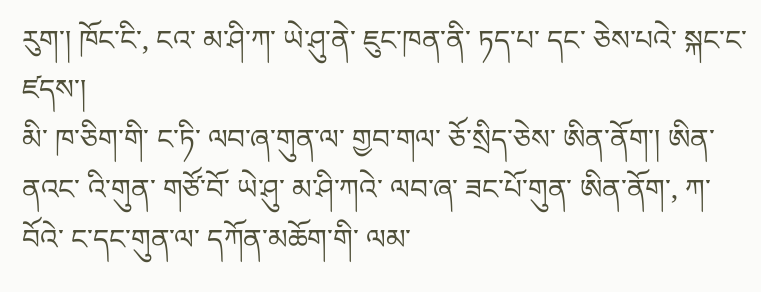རུག་། ཁོང་ངི་, ངའ་ མ་ཤི་ཀ་ ཡེ་ཤུ་ནེ་ ཇུང་ཁན་ནི་ ཏད་པ་ དང་ ཅེས་པའེ་ སྐང་ང་ ཛདས་།
མི་ ཁ་ཅིག་གི་ ང་ཏི་ ལབ་ཞ་གུན་ལ་ གྱབ་གལ་ ཅོ་སྲིད་ཅེས་ ཨིན་ནོག་། ཨིན་ནའང་ འི་གུན་ གཙོ་བོ་ ཡེ་ཤུ་ མ་ཤི་ཀའེ་ ལབ་ཞ་ ཟང་པོ་གུན་ ཨིན་ནོག་, ཀ་བོའེ་ ང་དང་གུན་ལ་ དཀོན་མཆོག་གི་ ལམ་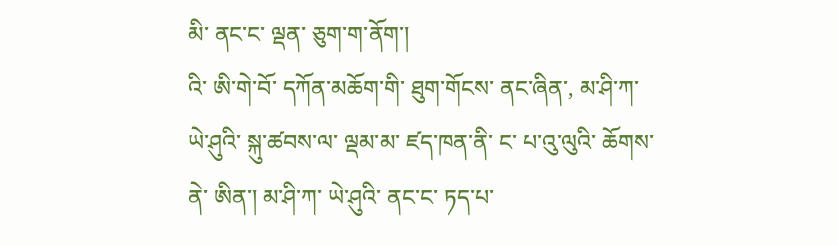མི་ ནང་ང་ ལྡན་ ཅུག་ག་ནོག་།
འི་ ཨི་གེ་བོ་ དཀོན་མཆོག་གི་ ཐུག་གོངས་ ནང་ཞིན་, མ་ཤི་ཀ་ ཡེ་ཤུའི་ སྐུ་ཚབས་ལ་ ལྡམ་མ་ ཛད་ཁན་ནི་ ང་ པ་འུ་ལུའི་ ཆོགས་ནེ་ ཨིན་། མ་ཤི་ཀ་ ཡེ་ཤུའི་ ནང་ང་ ཏད་པ་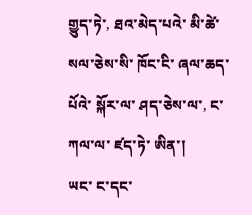གྱུད་ཏེ་, ཐའ་མེད་པའེ་ མི་ཚེ་ སལ་ཅེས་སི་ ཁོང་ངི་ ཞལ་ཆད་པོའེ་ སྐོར་ལ་ ཤད་ཅེས་ལ་, ང་ ཀལ་ལ་ ཛད་ཏེ་ ཨིན་།
ཡང་ ང་དང་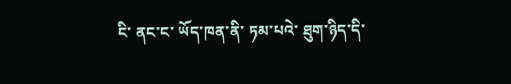ངི་ ནང་ང་ ཡོད་ཁན་ནི་ ཏམ་པའེ་ ཐུག་ཉིད་དི་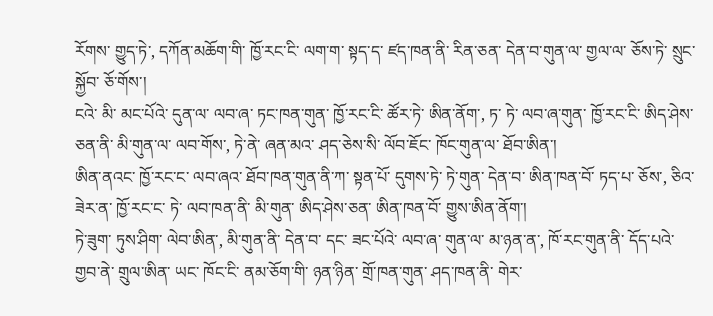རོགས་ གྱུད་ཏེ་, དཀོན་མཆོག་གི་ ཁྱོ་རང་ངི་ ལག་ག་ སྟད་ད་ ཛད་ཁན་ནི་ རིན་ཅན་ དེན་བ་གུན་ལ་ གྱལ་ལ་ ཅོས་ཏེ་ སྲུང་སྐྱོབ་ ཅོ་གོས་།
ངའེ་ མི་ མང་པོའེ་ དུན་ལ་ ལབ་ཞ་ ཏང་ཁན་གུན་ ཁྱོ་རང་ངི་ ཚོར་ཏེ་ ཨིན་ནོག་, ཏ་ ཏེ་ ལབ་ཞ་གུན་ ཁྱོ་རང་ངི་ ཨིད་ཤེས་ཅན་ནི་ མི་གུན་ལ་ ལབ་གོས་, ཏེ་ནེ་ ཞན་མའ་ ཤད་ཅེས་སི་ ལོབ་ཇོང་ ཁོང་གུན་ལ་ ཐོབ་ཨིན་།
ཨིན་ནའང་ ཁྱོ་རང་ང་ ལབ་ཞའ་ ཐོབ་ཁན་གུན་ནི་ཀ་ སྟན་པོ་ དུགས་ཏེ་ ཏེ་གུན་ དེན་བ་ ཨིན་ཁན་བོ་ ཏད་པ་ ཅོས་, ཅིའ་ཟེར་ན་ ཁྱོ་རང་ང་ ཏེ་ ལབ་ཁན་ནི་ མི་གུན་ ཨིད་ཤེས་ཅན་ ཨིན་ཁན་བོ་ གྱུས་ཨིན་ནོག་།
ཏེ་ཟུག་ ཏུས་ཤིག་ ལེབ་ཨིན་, མི་གུན་ནི་ དེན་བ་ དང་ ཟང་པོའེ་ ལབ་ཞ་ གུན་ལ་ མ་ཉན་ན་, ཁོ་རང་གུན་ནི་ དོད་པའེ་ གྱབ་ནེ་ གྲུལ་ཨིན་ ཡང་ ཁོང་ངི་ ནམ་ཅོག་གི་ ཉན་ཉིན་ གྲོ་ཁན་གུན་ ཤད་ཁན་ནི་ གེར་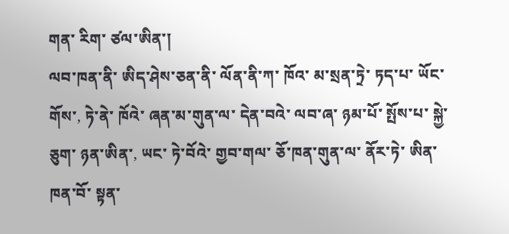གན་ རིག་ ཙལ་ཨིན་།
ལབ་ཁན་ནི་ ཨིད་ཤེས་ཅན་ནི་ ལོན་ནི་ཀ་ ཁོའ་ མ་སྲན་ཏྲེ་ ཏད་པ་ ཡོང་གོས་, ཏེ་ནེ་ ཁོའེ་ ཞན་མ་གུན་ལ་ དེན་བའེ་ ལབ་ཞ་ ཉམ་པོ་ སྤོས་པ་ སྐྱེ་ཅུག་ ཉན་ཨིན་, ཡང་ ཏེ་བོའེ་ གྱབ་གལ་ ཅོ་ཁན་གུན་ལ་ ནོར་ཏེ་ ཨིན་ཁན་བོ་ སྟན་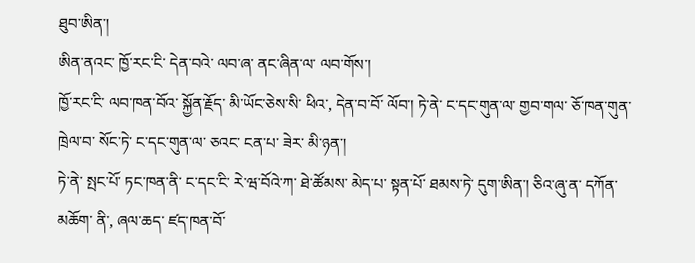ཐུབ་ཨིན་།
ཨིན་ནའང་ ཁྱོ་རང་ངི་ དེན་བའེ་ ལབ་ཞ་ ནང་ཞིན་ལ་ ལབ་གོས་།
ཁྱོ་རང་ངི་ ལབ་ཁན་བོའ་ སྐྱོན་རྗོད་ མི་ཡོང་ཅེས་སི་ ཕིའ་, དེན་བ་བོ་ ལོབ་། ཏེ་ནེ་ ང་དང་གུན་ལ་ གྱབ་གལ་ ཅོ་ཁན་གུན་ ཁྲེལ་བ་ སོང་ཏེ་ ང་དང་གུན་ལ་ ཅའང་ ངན་པ་ ཟེར་ མི་ཉན་།
ཏེ་ནེ་ སྤང་པོ་ ཏང་ཁན་ནི་ ང་དང་ངི་ རེ་ཝ་བོའེ་ཀ་ ཐེ་ཚོམས་ མེད་པ་ སྟན་པོ་ ཐམས་ཏེ་ དུག་ཨིན་། ཅིའ་ཞུ་ན་ དཀོན་མཆོག་ ནི་, ཞལ་ཆད་ ཛད་ཁན་བོ་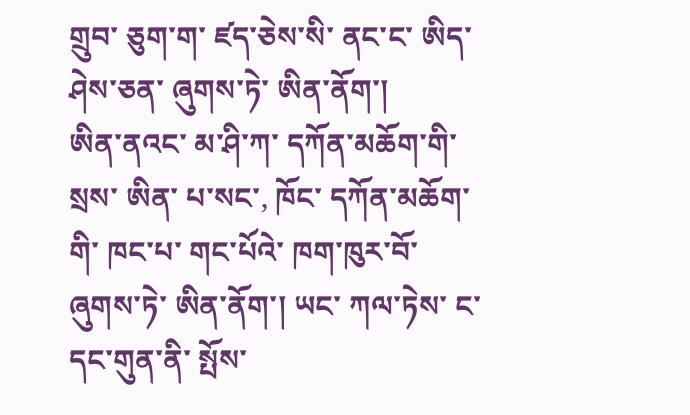གྲུབ་ ཅུག་ག་ ཛད་ཅེས་སི་ ནང་ང་ ཨིད་ཤེས་ཅན་ ཞུགས་ཏེ་ ཨིན་ནོག་།
ཨིན་ནའང་ མ་ཤི་ཀ་ དཀོན་མཆོག་གི་ སྲས་ ཨིན་ པ་སང་, ཁོང་ དཀོན་མཆོག་གི་ ཁང་པ་ གང་པོའེ་ ཁག་ཁུར་བོ་ ཞུགས་ཏེ་ ཨིན་ནོག་། ཡང་ ཀལ་ཏེས་ ང་དང་གུན་ནི་ སྤོས་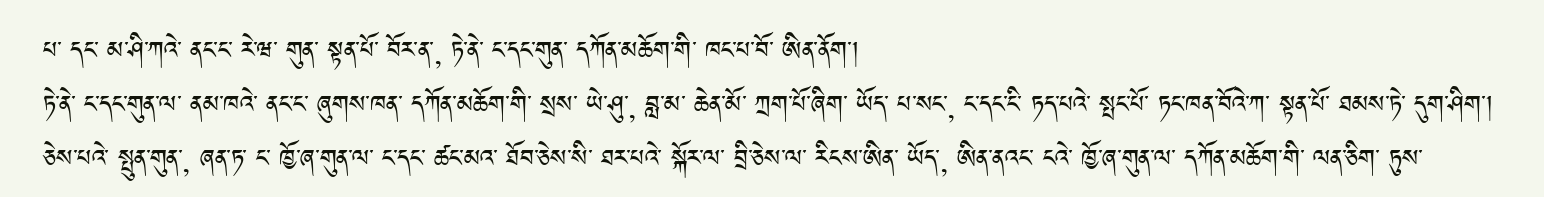པ་ དང་ མ་ཤི་ཀའེ་ ནང་ང་ རེ་ཝ་ གུན་ སྟན་པོ་ བོར་ན་, ཏེ་ནེ་ ང་དང་གུན་ དཀོན་མཆོག་གི་ ཁང་པ་བོ་ ཨིན་ནོག་།
ཏེ་ནེ་ ང་དང་གུན་ལ་ ནམ་ཁའེ་ ནང་ང་ ཞུགས་ཁན་ དཀོན་མཆོག་གི་ སྲས་ ཡེ་ཤུ་, བླ་མ་ ཆེན་མོ་ ཀྲག་པོ་ཞིག་ ཡོད་ པ་སང་, ང་དང་ངི་ ཏད་པའེ་ སྤང་པོ་ ཏང་ཁན་བོའེ་ཀ་ སྟན་པོ་ ཐམས་ཏེ་ དུག་ཤིག་།
ཅེས་པའེ་ སྤུན་གུན་, ཞན་ཏ་ ང་ ཁྱོ་ཞ་གུན་ལ་ ང་དང་ ཚང་མའ་ ཐོབ་ཅེས་སི་ ཐར་པའེ་ སྐོར་ལ་ བྲི་ཅེས་ལ་ རིངས་ཨིན་ ཡོད་, ཨིན་ནའང་ ངའེ་ ཁྱོ་ཞ་གུན་ལ་ དཀོན་མཆོག་གི་ ལན་ཅིག་ ཏུས་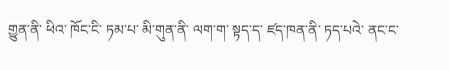གྱུན་ནི་ ཕིའ་ ཁོང་ངི་ ཏམ་པ་ མི་གུན་ནི་ ལག་ག་ སྟད་ད་ ཛད་ཁན་ནི་ ཏད་པའེ་ ནང་ང་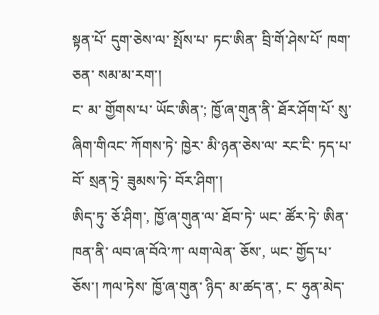སྟན་པོ་ དུག་ཅེས་ལ་ སྤོས་པ་ ཏང་ཨིན་ བྲི་གོ་ཤེས་པོ་ ཁག་ཅན་ སམ་མ་རག་།
ང་ མ་ གྱོགས་པ་ ཡོང་ཨིན་; ཁྱོ་ཞ་གུན་ནི་ ཐོར་ཤོག་པོ་ སུ་ཞིག་གིའང་ ཀོགས་ཏེ་ ཁྱེར་ མི་ཉན་ཅེས་ལ་ རང་ངི་ ཏད་པ་བོ་ སྲན་ཏྲེ་ ཟུམས་ཏེ་ བོར་ཤིག་།
ཨིད་ཏུ་ ཅོ་ཤིག་, ཁྱོ་ཞ་གུན་ལ་ ཐོབ་ཏེ་ ཡང་ ཚོར་ཏེ་ ཨིན་ཁན་ནི་ ལབ་ཞ་བོའེ་ཀ་ ལག་ལེན་ ཅོས་, ཡང་ གྱོད་པ་ ཅོས་། ཀལ་ཏེས་ ཁྱོ་ཞ་གུན་ ཉིད་ མ་ཚད་ན་, ང་ ཧུན་མེད་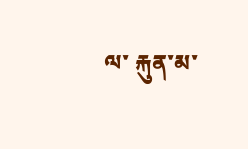ལ་ རྐུན་མ་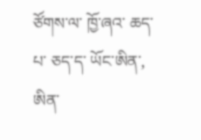ཙོགས་ལ་ ཁྱོ་ཞའ་ ཆད་པ་ ཅད་ད་ ཡོང་ཨིན་, ཨིན་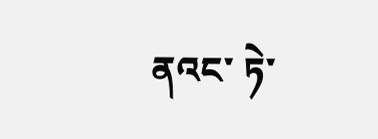ནའང་ ཏེ་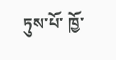ཏུས་པོ་ ཁྱོ་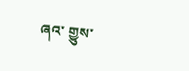ཞའ་ གྱུས་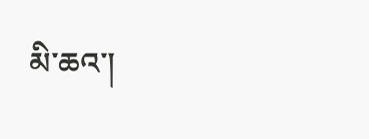མི་ཆའ་།